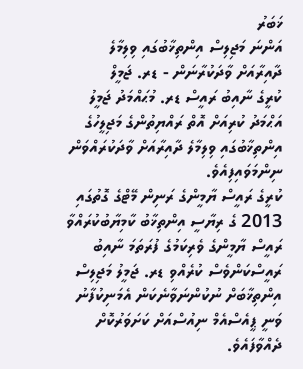ޚަބަރު
އަންނަ މަޖިލިސް އިންތިޚާބުގައި ވިލިމާލެ ދާއިރާއަށް ވާދަކުރާނަން - ޑރ. ޖަމީލް
ކުރީގެ ނާއިބު ރައީސް ޑރ. މުޙައްމަދު ޖަމީލު އަޙްމަދު ކުރިއަށް އޮތް ރައްޔިތުންގެ މަޖިލީހުގެ އިންތިޚާބުގައި ވިލިމާލެ ދާއިރާއަށް ވާދަކުރައްވަން ނިންމަވައިފިއެވެ.
ކުރީގެ ރައީސް ޔާމީންގެ ރަނިން މޭޓްގެ ގޮތުގައި 2013 ގެ ރިޔާސީ އިންތިޚާބު ކާމިޔާބުކުރައްވާ ރައީސް ޔާމީންގެ ވެރިކަމުގެ ފުރަތަމަ ނާއިބު ރައީސްކަންވެސް ކުރެއްވި ޑރ. ޖަމީލު މަޖިލިސް އިންތިޚާބަށް ނުކުންނަވާނެކަން އެމަނިކުފާނު ވަނީ ޕީއެސްއެމް ނިއުސްއަށް ކަށަވަރުކޮށް ދެއްވާފައެވެ.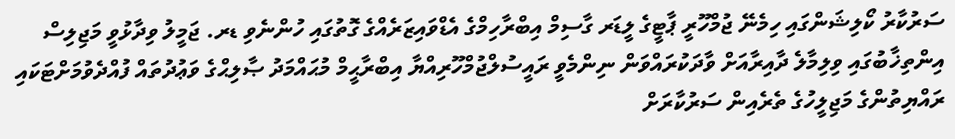ސަރުކާރު ކޯލިޝަންގައި ހިމެނޭ ޖުމްހޫރީ ޕާޓީގެ ލީޑަރ ގާސިމް އިބްރާހިމްގެ އެޑްވައިޒަރެއްގެ ގޮތުގައި ހުންނެވި ޑރ. ޖަމީލު ވިދާޅުވީ މަޖިލިސް އިންތިޚާބުގައި ވިލިމާލެ ދާއިރާއަށް ވާދަކުރައްވަން ނިންމެވީ ރައީސުލްޖުމްހޫރިއްޔާ އިބްރާޙީމް މުޙައްމަދު ޞާލިޙްގެ ވަޢުދުތައް ފުއްދެވުމަށްޓަކައި ރައްޔިތުންގެ މަޖިލީހުގެ ތެރެއިން ސަރުކާރަށް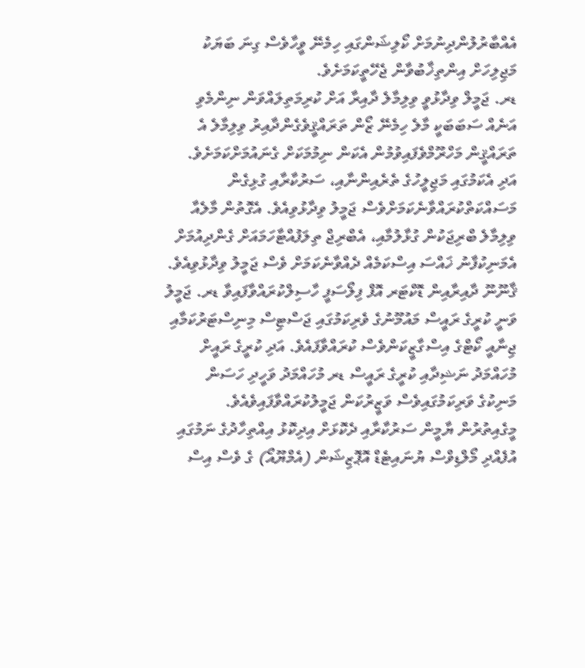އެއްބާރުލުންދިނުމަށް ކޯލިޝަންގައި ހިމެނޭ ވީހާވެސް ގިނަ ބަޔަކު މަޖިލިހަށް އިންތިޚާބުވާން ޖެހޭތީކަމަށެވެ.
ޑރ. ޖަމީލް ވިދާޅުވީ ވިލިމާލެ ދާއިރާ އަށް ކުރިމަތިލައްވަން ނިންމެވި އަނެއް ސަބަބަކީ މާލެ ހިމެނޭ ޒޯން ތަރައްޤީވެގެންދާއިރު ވިލިމާލެ އެ ތަރައްޤީން މަހްރޫމްވެފައިވުމުން އެކަން ނިމުމަކަށް ގެނައުމަށްކަމަށެވެ. އަދި އެކަމުގައި މަޖިލީހުގެ ތެރެއިންނާއި، ސަރުކާރާއި ގުޅިގެން މަސައްކަތްކުރައްވާނެކަމަށްވެސް ޖަމީލު ވިދާޅުވިއެވެ. އެގޮތުން މާލެއާ ވިލިމާލެ ބްރިޖަކުން ގުޅާލުމާއި، އެބްރިޖް ތިލަފުއްޓާހަމައަށް ގެންދިއުމަށް އެމަނިކުފާނު ޚައްސަ އިސްކަމެއް ދެއްވާނެކަމަށް ވެސް ޖަމީލު ވިދާޅުވިއެވެ.
ޤާނޫނޫ ދާއިރާއިން ޑޮކްޓަރ އޮފް ފިލޯސަފީ ހާސިލްކުރައްވާފައިވާ ޑރ. ޖަމީލު ވަނީ ކުރީގެ ރައީސް މައުމޫނުގެ ވެރިކަމުގައި ޖަސްޓިސް މިނިސްޓަރުކަމާއި ޖިނާއީ ކޯޓްގެ އިސްގާޒީކަންވެސް ކުރައްވާފައެވެ. އަދި ކުރީގެ ރައީށް މުހައްމަދު ނަޝިދާއި ކުރީގެ ރައީސް ޑރ މުހައްމަދު ވަހީދި ހަސަން މަނިކުގެ ވަރިކަމުގައިވެސް ވަޒީރުކަން ޖަމީލުކުރައްވާފައިވެއެވެ. މީގެއިތުރުން ޔާމީން ސަރުކާރާއި ދެކޮޅަށް އިދިކޮޅު އިއްތިހާދުގެ ނަމުގައި އުފެއްދި މޯލްޑިވްސް ޔުނައިޓެޑް އޮޕޮޒިޝަން (އެމްޔޫއޯ) ގެ ވެސް އިސް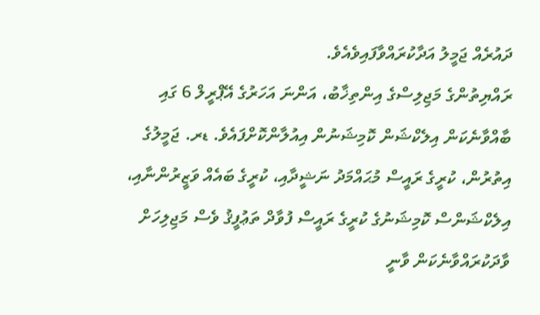ދައުރެއް ޖަމީލު އަދާކުރައްވާފައިވެއެވެ.
ރައްޔިތުންގެ މަޖިލިސްގެ އިންތިޚާބު، އަންނަ އަހަރުގެ އޭޕްރީލް 6 ގައި ބާއްވާނެކަން އިލެކްޝަން ކޮމިޝަނުން އިއުލާންކޮށްފައެވެ. ޑރ. ޖަމީލުގެ އިތުރުން، ކުރީގެ ރައީސް މުޙައްމަދު ނަޝީދާއި، ކުރީގެ ބައެއް ވަޒީރުންނާއި، އިލެކްޝަންސް ކޮމިޝަނުގެ ކުރީގެ ރައީސް ފުވާދް ތަޢުފީޤު ވެސް މަޖިލިހަށް ވާދަކުރައްވާނެކަން ވާނީ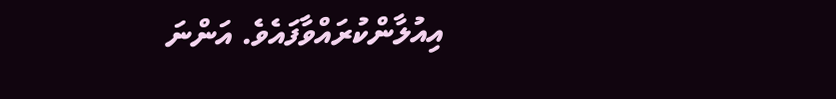އިއުލާންކުރައްވާފައެވެ. އަންނަ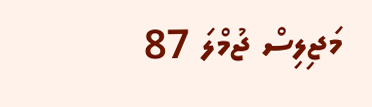މަޖިލިސް ޖުމްލަ 87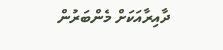ދާއިރާއަކަށް މެންބަރުން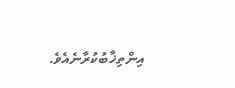އިންތިޚާބުކުރާނެއެވެ.